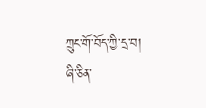ཀྲུང་གོ་བོད་ཀྱི་དྲ་བ།
ཞི་ཅིན་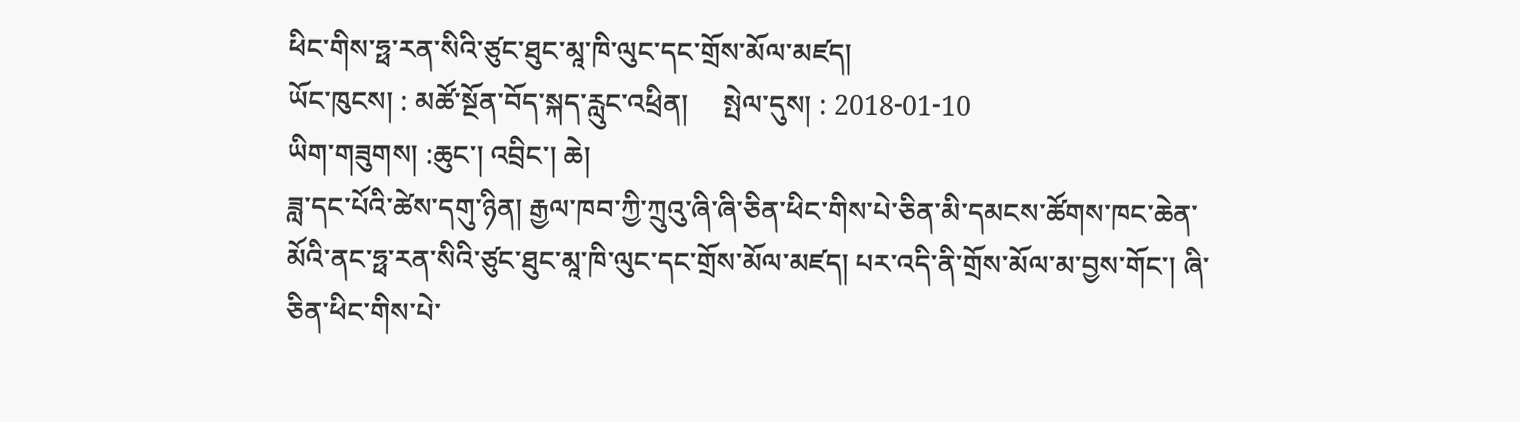ཕིང་གིས་ཧྥ་རན་སིའི་ཙུང་ཐུང་མཱ་ཁི་ལུང་དང་གྲོས་མོལ་མཛད།
ཡོང་ཁུངས། : མཚོ་སྔོན་བོད་སྐད་རླུང་འཕྲིན།     སྤེལ་དུས། : 2018-01-10
ཡིག་གཟུགས། :ཆུང་། འབྲིང་། ཆེ།
ཟླ་དང་པོའི་ཚེས་དགུ་ཉིན། རྒྱལ་ཁབ་ཀྱི་ཀྲུའུ་ཞི་ཞི་ཅིན་ཕིང་གིས་པེ་ཅིན་མི་དམངས་ཚོགས་ཁང་ཆེན་མོའི་ནང་ཧྥ་རན་སིའི་ཙུང་ཐུང་མཱ་ཁི་ལུང་དང་གྲོས་མོལ་མཛད། པར་འདི་ནི་གྲོས་མོལ་མ་བྱས་གོང་། ཞི་ཅིན་ཕིང་གིས་པེ་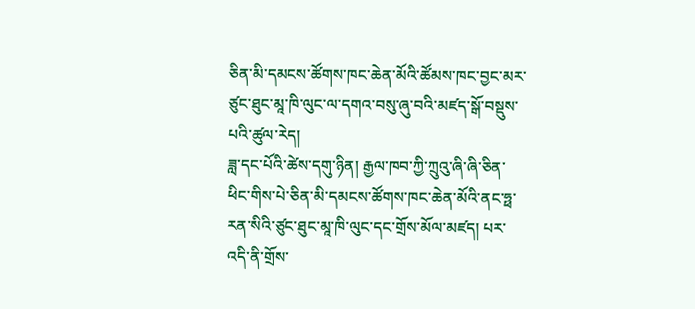ཅིན་མི་དམངས་ཚོགས་ཁང་ཆེན་མོའི་ཚོམས་ཁང་བྱང་མར་ཙུང་ཐུང་མཱ་ཁི་ལུང་ལ་དགའ་བསུ་ཞུ་བའི་མཛད་སྒོ་བསྡུས་པའི་ཚུལ་རེད།
ཟླ་དང་པོའི་ཚེས་དགུ་ཉིན། རྒྱལ་ཁབ་ཀྱི་ཀྲུའུ་ཞི་ཞི་ཅིན་ཕིང་གིས་པེ་ཅིན་མི་དམངས་ཚོགས་ཁང་ཆེན་མོའི་ནང་ཧྥ་རན་སིའི་ཙུང་ཐུང་མཱ་ཁི་ལུང་དང་གྲོས་མོལ་མཛད། པར་འདི་ནི་གྲོས་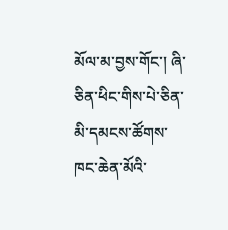མོལ་མ་བྱས་གོང་། ཞི་ཅིན་ཕིང་གིས་པེ་ཅིན་མི་དམངས་ཚོགས་ཁང་ཆེན་མོའི་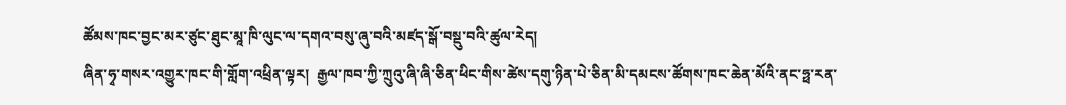ཚོམས་ཁང་བྱང་མར་ཙུང་ཐུང་མཱ་ཁི་ལུང་ལ་དགའ་བསུ་ཞུ་བའི་མཛད་སྒོ་བསྡུ་བའི་ཚུལ་རེད།
ཞིན་ཧྭ་གསར་འགྱུར་ཁང་གི་གློག་འཕྲིན་ལྟར།  རྒྱལ་ཁབ་ཀྱི་ཀྲུའུ་ཞི་ཞི་ཅིན་ཕིང་གིས་ཚེས་དགུ་ཉིན་པེ་ཅིན་མི་དམངས་ཚོགས་ཁང་ཆེན་མོའི་ནང་ཧྥ་རན་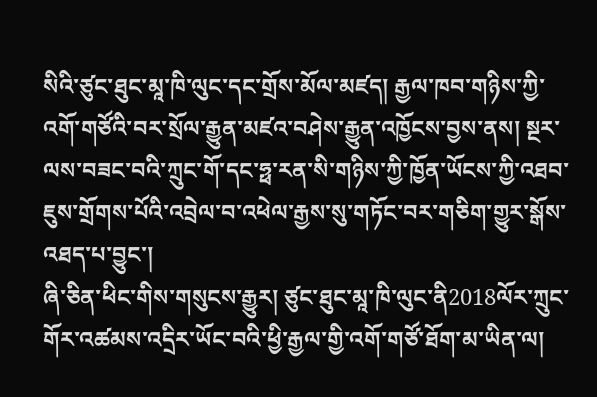སིའི་ཙུང་ཐུང་མཱ་ཁི་ལུང་དང་གྲོས་མོལ་མཛད། རྒྱལ་ཁབ་གཉིས་ཀྱི་འགོ་གཙོའི་བར་སྲོལ་རྒྱུན་མཛའ་བཤེས་རྒྱུན་འཁྱོངས་བྱས་ནས། སྔར་ལས་བཟང་བའི་ཀྲུང་གོ་དང་ཧྥ་རན་སི་གཉིས་ཀྱི་ཁྱོན་ཡོངས་ཀྱི་འཐབ་ཇུས་གྲོགས་པོའི་འབྲེལ་བ་འཕེལ་རྒྱས་སུ་གཏོང་བར་གཅིག་གྱུར་སྒོས་འཐད་པ་བྱུང་།
ཞི་ཅིན་ཕིང་གིས་གསུངས་རྒྱུར། ཙུང་ཐུང་མཱ་ཁི་ལུང་ནི2018ལོར་ཀྲུང་གོར་འཚམས་འདྲིར་ཡོང་བའི་ཕྱི་རྒྱལ་གྱི་འགོ་གཙོ་ཐོག་མ་ཡིན་ལ།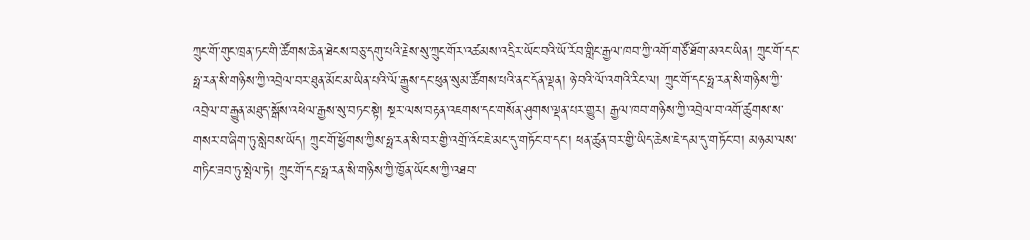ཀྲུང་གོ་གུང་ཁྲན་ཏང་གི་ཚོགས་ཆེན་ཐེངས་བཅུ་དགུ་པའི་རྗེས་སུ་ཀྲུང་གོར་འཚམས་འདྲིར་ཡོང་བའི་ཡོ་རོབ་གླིང་རྒྱལ་ཁབ་ཀྱི་འགོ་གཙོ་ཐོག་མའང་ཡིན། ཀྲུང་གོ་དང་ཧྥ་རན་སི་གཉིས་ཀྱི་འབྲེལ་བར་ཐུན་མོང་མ་ཡིན་པའི་ལོ་རྒྱུས་དང་ཕུན་སུམ་ཚོགས་པའི་ནང་དོན་ལྡན། ཉེ་བའི་ལོ་འགའི་རིང་ལ། ཀྲུང་གོ་དང་ཧྥ་རན་སི་གཉིས་ཀྱི་འབྲེལ་བ་རྒྱུན་མཐུད་སྒོས་འཕེལ་རྒྱས་སུ་བཏང་སྟེ། སྔར་ལས་བརྟན་འཇགས་དང་གསོན་ཤུགས་ལྡན་པར་གྱུར། རྒྱལ་ཁབ་གཉིས་ཀྱི་འབྲེལ་བ་འགོ་ཚུགས་ས་གསར་བ་ཞིག་ཏུ་སླེབས་ཡོད། ཀྲུང་གོ་ཕྱོགས་ཀྱིས་ཧྥ་རན་སི་བར་གྱི་འགྲོ་འོང་ཇེ་མང་དུ་གཏོང་བ་དང་། ཕན་ཚུན་བར་གྱི་ཡིད་ཆེས་ཇེ་དམ་དུ་གཏོང་བ། མཉམ་ལས་གཏིང་ཟབ་ཏུ་སྤེལ་ཏེ། ཀྲུང་གོ་དང་ཧྥ་རན་སི་གཉིས་ཀྱི་ཁྱོན་ཡོངས་ཀྱི་འཐབ་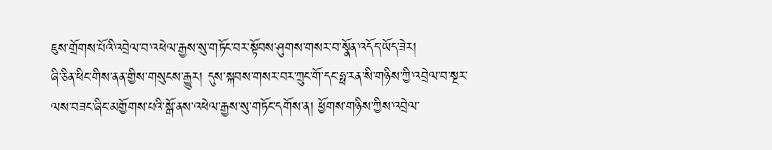ཇུས་གྲོགས་པོའི་འབྲེལ་བ་འཕེལ་རྒྱས་སུ་གཏོང་བར་སྟོབས་ཤུགས་གསར་བ་སྣོན་འདོད་ཡོད་ཟེར།
ཞི་ཅིན་ཕིང་གིས་ནན་གྱིས་གསུངས་རྒྱུར། དུས་སྐབས་གསར་བར་ཀྲུང་གོ་དང་ཧྥ་རན་སི་གཉིས་ཀྱི་འབྲེལ་བ་སྔར་ལས་བཟང་ཞིང་མགྱོགས་པའི་སྒོ་ནས་འཕེལ་རྒྱས་སུ་གཏོང་དགོས་ན། ཕྱོགས་གཉིས་ཀྱིས་འབྲེལ་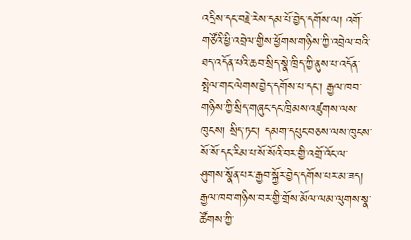འདྲིས་དང་བརྗེ་རེས་དམ་པོ་བྱེད་དགོས་ལ། འགོ་གཙོའི་ཕྱི་འབྲེལ་གྱིས་ཕྱོགས་གཉིས་ཀྱི་འབྲེལ་བའི་ཐད་འདོན་པའི་ཆབ་སྲིད་སྣེ་ཁྲིད་ཀྱི་ནུས་པ་འདོན་སྤེལ་གང་ལེགས་བྱེད་དགོས་པ་དང་། རྒྱལ་ཁབ་གཉིས་ཀྱི་སྲིད་གཞུང་དང་ཁྲིམས་འཛུགས་ལས་ཁུངས། སྲིད་ཏང་། དམག་དཔུང་བཅས་ལས་ཁུངས་སོ་སོ་དང་རིམ་པ་སོ་སོའི་བར་གྱི་འགྲོ་འོང་ལ་ཤུགས་སྣོན་པར་རྒྱབ་སྐྱོར་བྱེད་དགོས་པར་མ་ཟད། རྒྱལ་ཁབ་གཉིས་བར་གྱི་གྲོས་མོལ་ལམ་ལུགས་སྣ་ཚོགས་ཀྱི་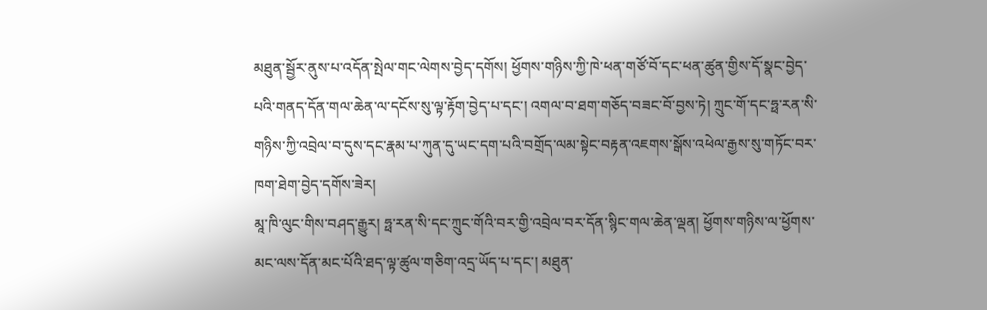མཐུན་སྦྱོར་ནུས་པ་འདོན་སྤེལ་གང་ལེགས་བྱེད་དགོས། ཕྱོགས་གཉིས་ཀྱི་ཁེ་ཕན་གཙོ་བོ་དང་ཕན་ཚུན་གྱིས་དོ་སྣང་བྱེད་པའི་གནད་དོན་གལ་ཆེན་ལ་དངོས་སུ་ལྟ་རྟོག་བྱེད་པ་དང་། འགལ་བ་ཐག་གཅོད་བཟང་བོ་བྱས་ཏེ། ཀྲུང་གོ་དང་ཧྥ་རན་སི་གཉིས་ཀྱི་འབྲེལ་བ་དུས་དང་རྣམ་པ་ཀུན་དུ་ཡང་དག་པའི་བགྲོད་ལམ་སྟེང་བརྟན་འཇགས་སྒོས་འཕེལ་རྒྱས་སུ་གཏོང་བར་ཁག་ཐེག་བྱེད་དགོས་ཟེར།
མཱ་ཁི་ལུང་གིས་བཤད་རྒྱུར། ཧྥ་རན་སི་དང་ཀྲུང་གོའི་བར་གྱི་འབྲེལ་བར་དོན་སྙིང་གལ་ཆེན་ལྡན། ཕྱོགས་གཉིས་ལ་ཕྱོགས་མང་ལས་དོན་མང་པོའི་ཐད་ལྟ་ཚུལ་གཅིག་འདྲ་ཡོད་པ་དང་། མཐུན་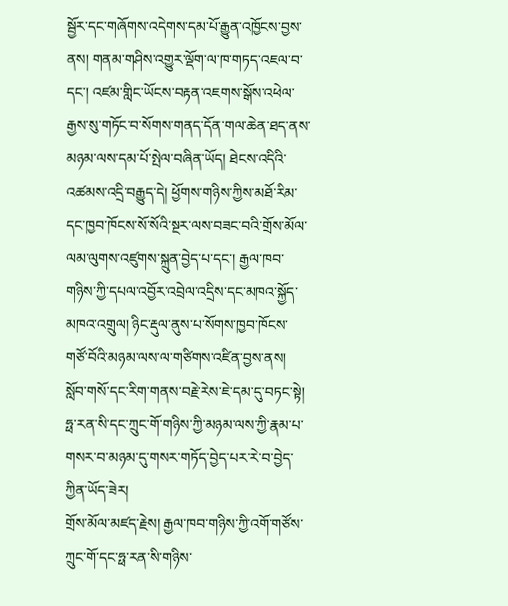སྦྱོར་དང་གཞོགས་འདེགས་དམ་པོ་རྒྱུན་འཁྱོངས་བྱས་ནས། གནམ་གཤིས་འགྱུར་ལྡོག་ལ་ཁ་གཏད་འཇལ་བ་དང་། འཛམ་གླིང་ཡོངས་བརྟན་འཇགས་སྒོས་འཕེལ་རྒྱས་སུ་གཏོང་བ་སོགས་གནད་དོན་གལ་ཆེན་ཐད་ནས་མཉམ་ལས་དམ་པོ་སྤེལ་བཞིན་ཡོད། ཐེངས་འདིའི་འཚམས་འདྲི་བརྒྱུད་དེ། ཕྱོགས་གཉིས་ཀྱིས་མཐོ་རིམ་དང་ཁྱབ་ཁོངས་སོ་སོའི་སྔར་ལས་བཟང་བའི་གྲོས་མོལ་ལམ་ལུགས་འཛུགས་སྐྲུན་བྱེད་པ་དང་། རྒྱལ་ཁབ་གཉིས་ཀྱི་དཔལ་འབྱོར་འབྲེལ་འདྲིས་དང་མཁའ་སྐྱོད་མཁའ་འགྲུལ། ཉིང་རྡུལ་ནུས་པ་སོགས་ཁྱབ་ཁོངས་གཙོ་བོའི་མཉམ་ལས་ལ་གཙིགས་འཛིན་བྱས་ནས། སློབ་གསོ་དང་རིག་གནས་བརྗེ་རེས་ཇེ་དམ་དུ་བཏང་སྟེ། ཧྥ་རན་སི་དང་ཀྲུང་གོ་གཉིས་ཀྱི་མཉམ་ལས་ཀྱི་རྣམ་པ་གསར་བ་མཉམ་དུ་གསར་གཏོད་བྱེད་པར་རེ་བ་བྱེད་ཀྱིན་ཡོད་ཟེར།
གྲོས་མོལ་མཛད་རྗེས། རྒྱལ་ཁབ་གཉིས་ཀྱི་འགོ་གཙོས་ཀྲུང་གོ་དང་ཧྥ་རན་སི་གཉིས་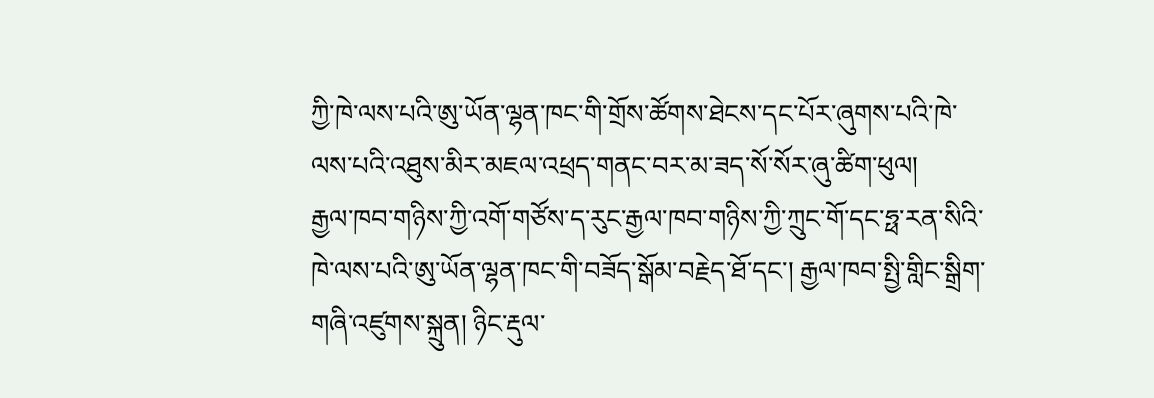ཀྱི་ཁེ་ལས་པའི་ཨུ་ཡོན་ལྷན་ཁང་གི་གྲོས་ཚོགས་ཐེངས་དང་པོར་ཞུགས་པའི་ཁེ་ལས་པའི་འཐུས་མིར་མཇལ་འཕྲད་གནང་བར་མ་ཟད་སོ་སོར་ཞུ་ཚིག་ཕུལ།
རྒྱལ་ཁབ་གཉིས་ཀྱི་འགོ་གཙོས་ད་རུང་རྒྱལ་ཁབ་གཉིས་ཀྱི་ཀྲུང་གོ་དང་ཧྥ་རན་སིའི་ཁེ་ལས་པའི་ཨུ་ཡོན་ལྷན་ཁང་གི་བཟོད་སྒོམ་བརྗེད་ཐོ་དང་། རྒྱལ་ཁབ་སྤྱི་གླིང་སྒྲིག་གཞི་འཛུགས་སྐྲུན། ཉིང་རྡུལ་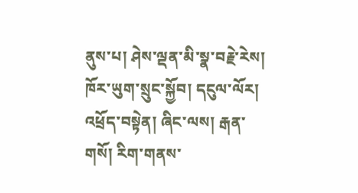ནུས་པ། ཤེས་ལྡན་མི་སྣ་བརྗེ་རེས། ཁོར་ཡུག་སྲུང་སྐྱོབ། དངུལ་ལོར། འཕྲོད་བསྟེན། ཞིང་ལས། རྒན་གསོ། རིག་གནས་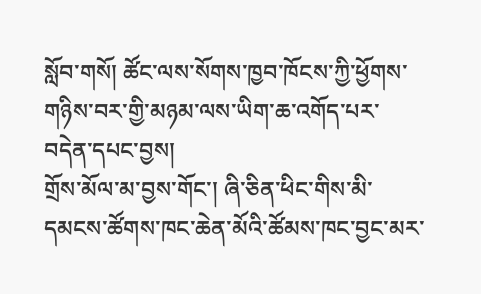སློབ་གསོ། ཚོང་ལས་སོགས་ཁྱབ་ཁོངས་ཀྱི་ཕྱོགས་གཉིས་བར་གྱི་མཉམ་ལས་ཡིག་ཆ་འགོད་པར་བདེན་དཔང་བྱས།
གྲོས་མོལ་མ་བྱས་གོང་། ཞི་ཅིན་ཕིང་གིས་མི་དམངས་ཚོགས་ཁང་ཆེན་མོའི་ཚོམས་ཁང་བྱང་མར་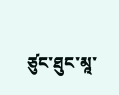ཙུང་ཐུང་མཱ་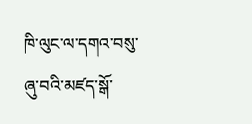ཁི་ལུང་ལ་དགའ་བསུ་ཞུ་བའི་མཛད་སྒོ་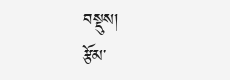བསྡུས།
རྩོམ་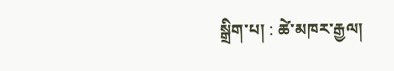སྒྲིག་པ། : ཚེ་མཁར་རྒྱལ།